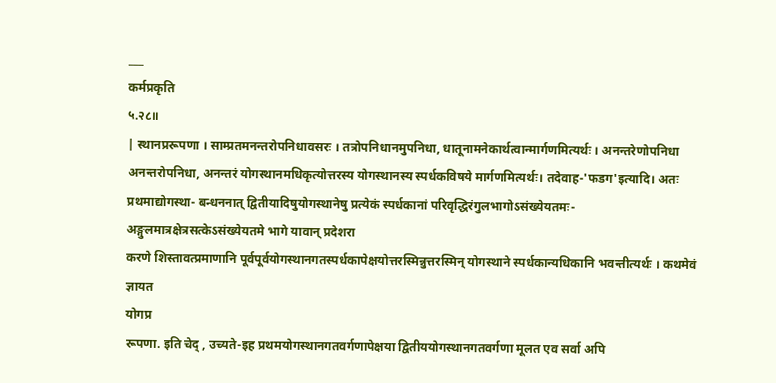___
कर्मप्रकृति
५.२८॥
| स्थानप्ररूपणा । साम्प्रतमनन्तरोपनिधावसरः । तत्रोपनिधानमुपनिधा, धातूनामनेकार्थत्वान्मार्गणमित्यर्थः । अनन्तरेणोपनिधा अनन्तरोपनिधा, अनन्तरं योगस्थानमधिकृत्योत्तरस्य योगस्थानस्य स्पर्धकविषये मार्गणमित्यर्थः। तदेवाह-'फडग'इत्यादि। अतः प्रथमाद्योगस्था- बन्धननात् द्वितीयादिषुयोगस्थानेषु प्रत्येकं स्पर्धकानां परिवृद्धिरंगुलभागोऽसंख्येयतमः-अङ्गुलमात्रक्षेत्रसत्केऽसंख्येयतमे भागे यावान् प्रदेशरा
करणे शिस्तावत्प्रमाणानि पूर्वपूर्वयोगस्थानगतस्पर्धकापेक्षयोत्तरस्मिन्नुत्तरस्मिन् योगस्थाने स्पर्धकान्यधिकानि भवन्तीत्यर्थः । कथमेवं ज्ञायत
योगप्र
रूपणा. इति चेद् , उच्यते-इह प्रथमयोगस्थानगतवर्गणापेक्षया द्वितीययोगस्थानगतवर्गणा मूलत एव सर्वा अपि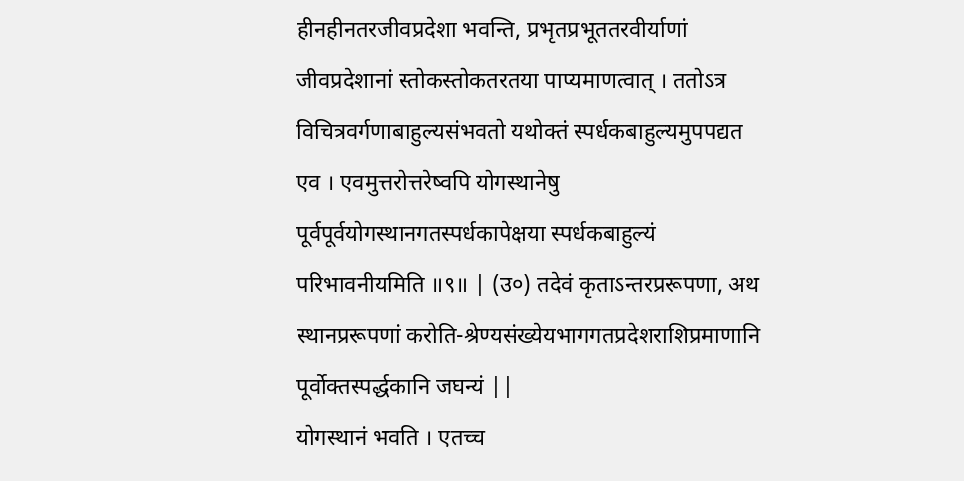हीनहीनतरजीवप्रदेशा भवन्ति, प्रभृतप्रभूततरवीर्याणां जीवप्रदेशानां स्तोकस्तोकतरतया पाप्यमाणत्वात् । ततोऽत्र विचित्रवर्गणाबाहुल्यसंभवतो यथोक्तं स्पर्धकबाहुल्यमुपपद्यत एव । एवमुत्तरोत्तरेष्वपि योगस्थानेषु पूर्वपूर्वयोगस्थानगतस्पर्धकापेक्षया स्पर्धकबाहुल्यं परिभावनीयमिति ॥९॥ | (उ०) तदेवं कृताऽन्तरप्ररूपणा, अथ स्थानप्ररूपणां करोति-श्रेण्यसंख्येयभागगतप्रदेशराशिप्रमाणानि पूर्वोक्तस्पर्द्धकानि जघन्यं ||
योगस्थानं भवति । एतच्च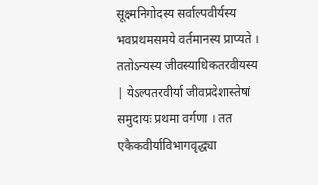सूक्ष्मनिगोदस्य सर्वाल्पवीर्यस्य भवप्रथमसमये वर्तमानस्य प्राप्यते । ततोऽन्यस्य जीवस्याधिकतरवीयस्य | येऽल्पतरवीर्या जीवप्रदेशास्तेषां समुदायः प्रथमा वर्गणा । तत एकैकवीर्याविभागवृद्ध्या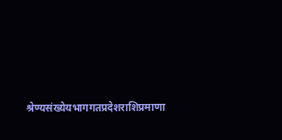श्रेण्यसंख्येयभागगतप्रदेशराशिप्रमाणा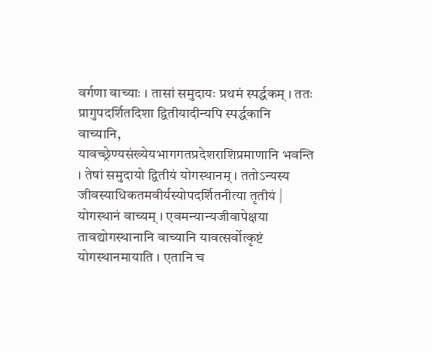वर्गणा वाच्याः । तासां समुदायः प्रथमं स्पर्द्धकम् । ततः प्रागुपदर्शितदिशा द्वितीयादीन्यपि स्पर्द्धकानि वाच्यानि, यावच्छ्रेण्यसंख्येयभागगतप्रदेशराशिप्रमाणानि भवन्ति । तेषां समुदायो द्वितीयं योगस्थानम् । ततोऽन्यस्य जीवस्याधिकतमवीर्यस्योपदर्शितनीत्या तृतीयं | योगस्थानं वाच्यम् । एवमन्यान्यजीवापेक्षया तावद्योगस्थानानि वाच्यानि यावत्सर्वोत्कृष्टं योगस्थानमायाति । एतानि च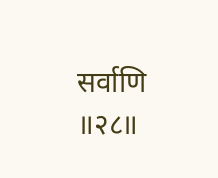सर्वाणि ॥२८॥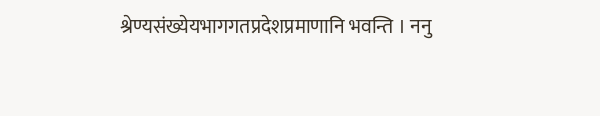श्रेण्यसंख्येयभागगतप्रदेशप्रमाणानि भवन्ति । ननु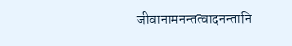जीवानामनन्तत्वादनन्तानि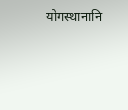योगस्थानानि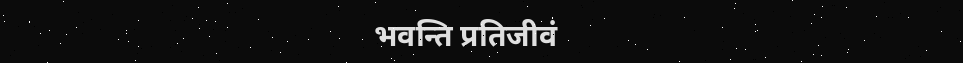भवन्ति प्रतिजीवं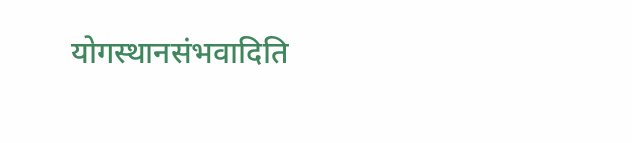योगस्थानसंभवादिति